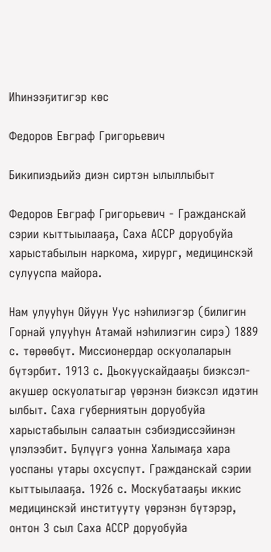Иһинээҕитигэр көс

Федоров Евграф Григорьевич

Бикипиэдьийэ диэн сиртэн ылыллыбыт

Федоров Евграф Григорьевич - Гражданскай сэрии кыттыылааҕа, Саха АССР доруобуйа харыстабылын наркома, хирург, медицинскэй сулууспа майора.

Нам улууһун Ойуун Уус нэһилиэгэр (билигин Горнай улууһун Атамай нэһилиэгин сирэ) 1889 с. төрөөбүт. Миссионердар оскуолаларын бүтэрбит. 1913 с. Дьокуускайдааҕы биэксэл-акушер оскуолатыгар үөрэнэн биэксэл идэтин ылбыт. Саха губерниятын доруобуйа харыстабылын салаатын сэбиэдиссэйинэн үлэлээбит. Бүлүүгэ уонна Халымаҕа хара уоспаны утары охсуспут. Гражданскай сэрии кыттыылааҕа. 1926 с. Москубатааҕы иккис медицинскэй институуту үөрэнэн бүтэрэр, онтон 3 сыл Саха АССР доруобуйа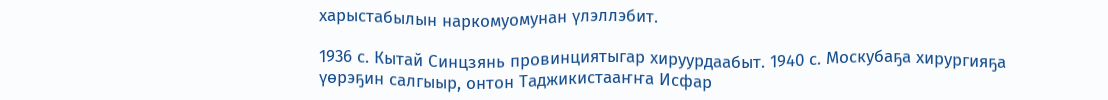харыстабылын наркомуомунан үлэллэбит.

1936 с. Кытай Синцзянь провинциятыгар хируурдаабыт. 1940 с. Москубаҕа хирургияҕа үөрэҕин салгыыр, онтон Таджикистааҥҥа Исфар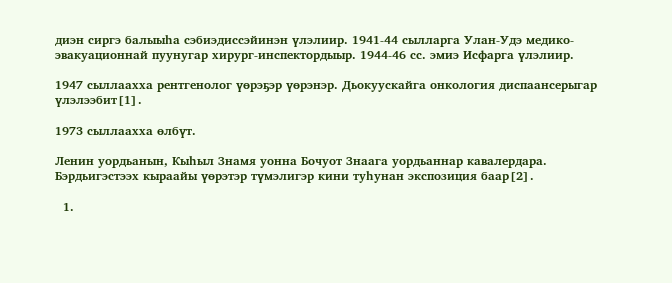диэн сиргэ балыыһа сэбиэдиссэйинэн үлэлиир. 1941-44 сылларга Улан-Удэ медико-эвакуационнай пуунугар хирург-инспектордыыр. 1944-46 сс. эмиэ Исфарга үлэлиир.

1947 сыллаахха рентгенолог үөрэҕэр үөрэнэр. Дьокуускайга онкология диспаансерыгар үлэлээбит[1].

1973 сыллаахха өлбүт.

Ленин уордьанын, Кыһыл Знамя уонна Бочуот Знаага уордьаннар кавалердара. Бэрдьигэстээх кыраайы үөрэтэр түмэлигэр кини туһунан экспозиция баар[2].

  1.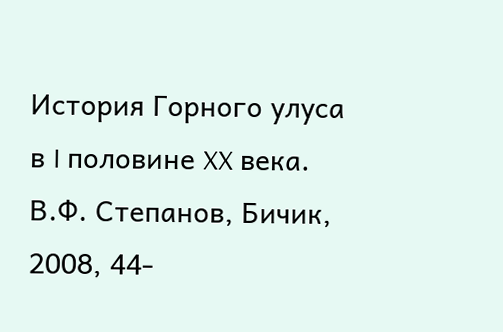История Горного улуса в I половине XX века. В.Ф. Степанов, Бичик, 2008, 44-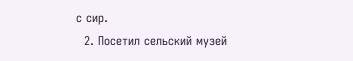с сир.
  2. Посетил сельский музей